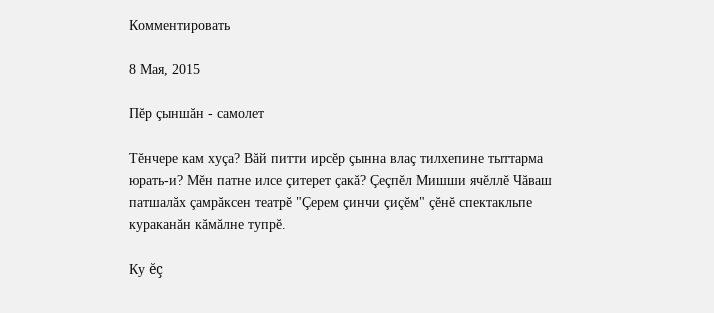Комментировать

8 Мая, 2015

Пĕр çыншăн - самолет

Тĕнчере кам хуçа? Вăй питти ирсĕр çынна влаç тилхепине тыттарма юрать-и? Мĕн патне илсе çитерет çакă? Çеçпĕл Мишши ячĕллĕ Чăваш патшалăх çамрăксен театрĕ "Çерем çинчи çиçĕм" çĕнĕ спектакльпе кураканăн кăмăлне тупрĕ.

Ку ĕç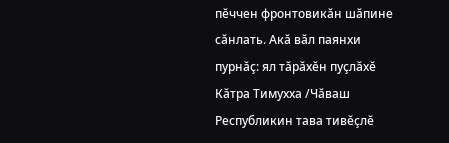пĕччен фронтовикăн шăпине сăнлать. Акă вăл паянхи пурнăç: ял тăрăхĕн пуçлăхĕ Кăтра Тимухха /Чăваш Республикин тава тивĕçлĕ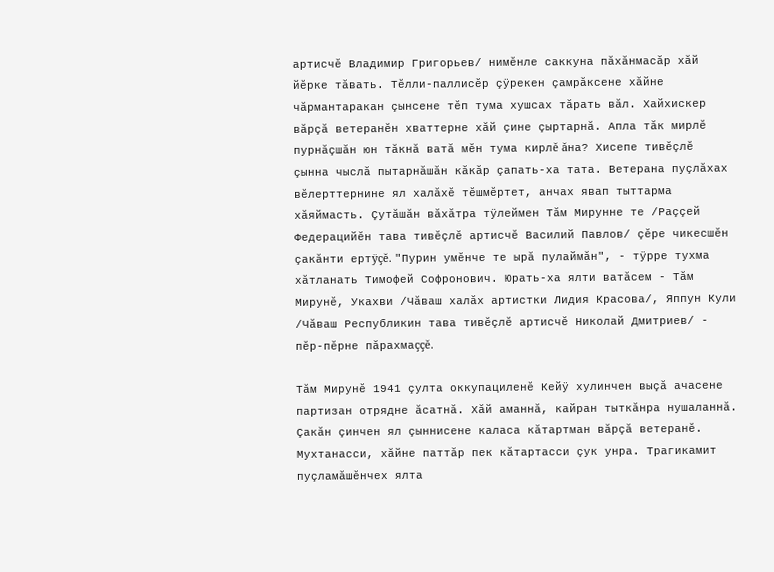артисчĕ Владимир Григорьев/ нимĕнле саккуна пăхăнмасăр хăй йĕрке тăвать. Тĕлли-паллисĕр çÿрекен çамрăксене хăйне чăрмантаракан çынсене тĕп тума хушсах тăрать вăл. Хайхискер вăрçă ветеранĕн хваттерне хăй çине çыртарнă. Апла тăк мирлĕ пурнăçшăн юн тăкнă ватă мĕн тума кирлĕ ăна? Хисепе тивĕçлĕ çынна чыслă пытарнăшăн кăкăр çапать-ха тата. Ветерана пуçлăхах вĕлерттернине ял халăхĕ тĕшмĕртет, анчах явап тыттарма хăяймасть. Çутăшăн вăхăтра тÿлеймен Тăм Мирунне те /Раççей Федерацийĕн тава тивĕçлĕ артисчĕ Василий Павлов/ çĕре чикесшĕн çакăнти ертÿçĕ. "Пурин умĕнче те ырă пулаймăн", - тÿрре тухма хăтланать Тимофей Софронович. Юрать-ха ялти ватăсем - Тăм Мирунĕ, Укахви /Чăваш халăх артистки Лидия Красова/, Яппун Кули /Чăваш Республикин тава тивĕçлĕ артисчĕ Николай Дмитриев/ - пĕр-пĕрне пăрахмаççĕ.

Тăм Мирунĕ 1941 çулта оккупациленĕ Кейÿ хулинчен выçă ачасене партизан отрядне ăсатнă. Хăй аманнă, кайран тыткăнра нушаланнă. Çакăн çинчен ял çыннисене каласа кăтартман вăрçă ветеранĕ. Мухтанасси, хăйне паттăр пек кăтартасси çук унра. Трагикамит пуçламăшĕнчех ялта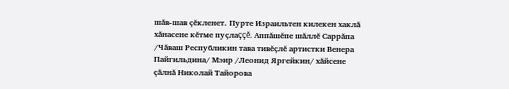шăв-шав çĕкленет. Пурте Израильтен килекен хаклă хăнасене кĕтме пуçлаççĕ. Аппăшĕпе шăллĕ Саррăпа /Чăваш Республикин тава тивĕçлĕ артистки Венера Пайгильдина/ Мэир /Леонид Яргейкин/ хăйсене çăлнă Николай Тайорова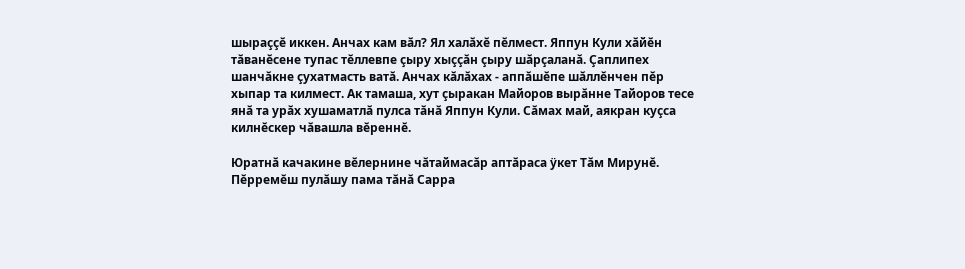шыраççĕ иккен. Анчах кам вăл? Ял халăхĕ пĕлмест. Яппун Кули хăйĕн тăванĕсене тупас тĕллевпе çыру хыççăн çыру шăрçаланă. Çаплипех шанчăкне çухатмасть ватă. Анчах кăлăхах - аппăшĕпе шăллĕнчен пĕр хыпар та килмест. Ак тамаша, хут çыракан Майоров вырăнне Тайоров тесе янă та урăх хушаматлă пулса тăнă Яппун Кули. Сăмах май, аякран куçса килнĕскер чăвашла вĕреннĕ.

Юратнă качакине вĕлернине чăтаймасăр аптăраса ÿкет Тăм Мирунĕ. Пĕрремĕш пулăшу пама тăнă Сарра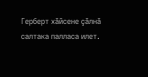Герберт хăйсене çăлнă салтака палласа илет.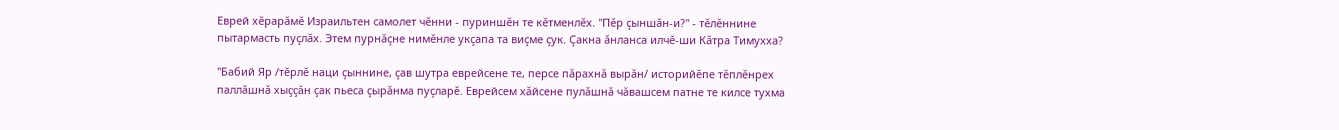Еврей хĕрарăмĕ Израильтен самолет чĕнни - пуриншĕн те кĕтменлĕх. "Пĕр çыншăн-и?" - тĕлĕннине пытармасть пуçлăх. Этем пурнăçне нимĕнле укçапа та виçме çук. Çакна ăнланса илчĕ-ши Кăтра Тимухха?

"Бабий Яр /тĕрлĕ наци çыннине, çав шутра еврейсене те, персе пăрахнă вырăн/ историйĕпе тĕплĕнрех паллăшнă хыççăн çак пьеса çырăнма пуçларĕ. Еврейсем хăйсене пулăшнă чăвашсем патне те килсе тухма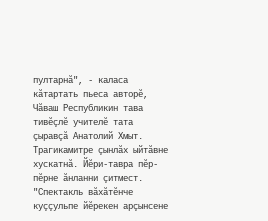пултарнă", - каласа кăтартать пьеса авторĕ, Чăваш Республикин тава тивĕçлĕ учителĕ тата çыравçă Анатолий Хмыт. Трагикамитре çынлăх ыйтăвне хускатнă. Йĕри-тавра пĕр-пĕрне ăнланни çитмест. "Спектакль вăхăтĕнче куççульпе йĕрекен арçынсене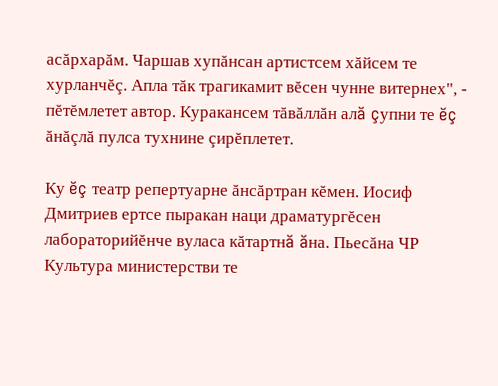асăрхарăм. Чаршав хупăнсан артистсем хăйсем те хурланчĕç. Апла тăк трагикамит вĕсен чунне витернех", - пĕтĕмлетет автор. Куракансем тăвăллăн алă çупни те ĕç ăнăçлă пулса тухнине çирĕплетет.

Ку ĕç театр репертуарне ăнсăртран кĕмен. Иосиф Дмитриев ертсе пыракан наци драматургĕсен лабораторийĕнче вуласа кăтартнă ăна. Пьесăна ЧР Культура министерстви те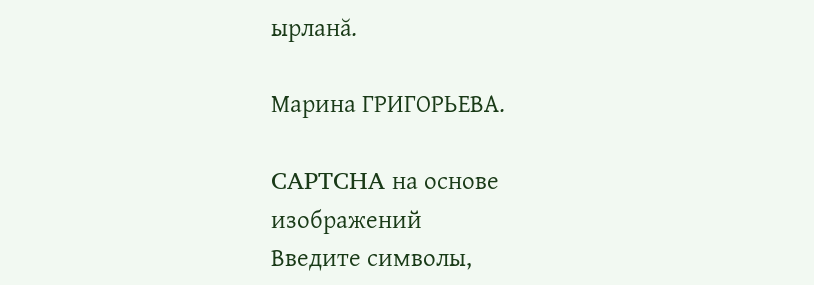ырланă.

Марина ГРИГОРЬЕВА.

CAPTCHA на основе изображений
Введите символы,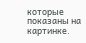которые показаны на картинке.